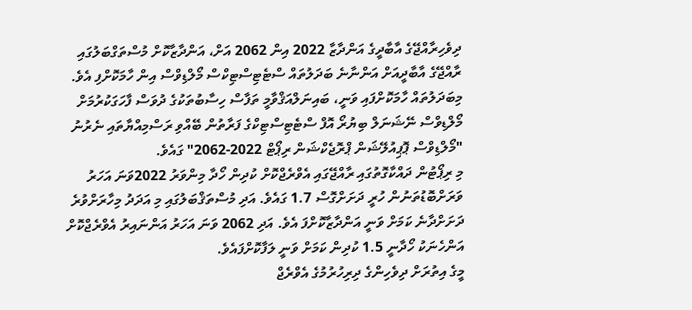ދިވެހިރާއްޖޭގެ އާބާދީގެ އަންދާޒާ 2022 އިން 2062 އަށް، އަންދާޒާކޮށް މުސްތަގްބަލުގައި ރާއްޖޭގެ އާބާދީއަށް އަންނާނެ ބަދަލުތައް ސްޓެޓިސްޓިކްސް މޯލްޑިވްސް އިން ހާމަކޮށްފި އެވެ.
މިބަދަލުތައް ހާމަކޮށްފައި ވަނީ، ބައިނަލްއަޤްވާމީ ތަފާސް ހިސާބުތަކުގެ ދުވަސް ފާހަގަކުރުމަށް މޯލްޑިވްސް ނޭޝަނަލް ބިޔުރޯ އޮފް ސްޓެޓިސްޓިކްގެ ފަރާތުން ބޭއްވި ރަސްމިއްޔާތައި ނެރުނު "މޯލްޑިވްސް ޕޮޕިއުލޭޝަން ޕްރޮޖެކްޝަން ރިޕޯޓް 2022-2062" ގައެވެ.
މި ރިޕޯޓުން ދައްކާގޮތުގައި ރާއްޖޭގައި އެވްރެޖްކޮށް ކުދިން ހޯދާ މިންވަރު 2022ވަނަ އަހަރު ވަރަށްބޮޑުތަނުން ހުރީ ދަށަށްގޮސް 1.7 ގައެވެ. އަދި މުސްތަޤްބަލުގައި މި އަދަދު މިހާރަށްވުރެ ދަށަށްދާނެ ކަމަށް ވަނީ އަންދާޒާކޮށްފަ އެވެ. އަދި 2062 ވަނަ އަހަރު އަންނައިރު އެވްރެޖްކޮށް އަންހެނަކު ހޯދާނީ 1.5 ކުދިން ކަމަށް ވަނީ ލަފާކޮށްފައެވެ.
މީގެ އިތުރަށް ދިވެހިންގެ ދިރިހުރުމުގެ އެވްރެޖް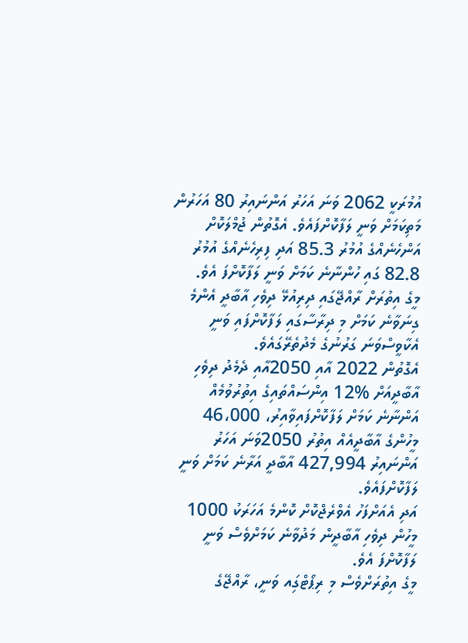އުމުރަކީ 2062 ވަނަ އަހަރު އަންނައިރު 80 އަހަރުން މަތިކަމަށް ވަނީ ލަފާކޮށްފައެވެ. އެގޮތުން ޖުމްލަކޮށް އަންހެނެއްގެ އުމުރު 85.3 އަދި ފިރިހެނެއްގެ އުމުރު 82.8 ގައި ހުންނާނެ ކަމަށް ވަނީ ލަފާކޮށްފަ އެވެ.
މީގެ އިތުރަށް ރާއްޖޭގައި ދިރިއުޅޭ ދިވެހި އާބާދީ އެންމެ ގިނަވާނެ ކަމަށް މި ދިރާސާގައި ލަފާކޮށްފައި ވަނީ އެކާވީސްވަނަ ގަރުނުގެ މެދުތެރޭގައެވެ.
އެގޮތުން 2022 އާއި 2050އާއި ދެމެދު ދިވެހި އާބާދީއަށް %12 އިންސައްތައިގެ އިތުރުވުމެއް އަންނާނެ ކަމަށް ލަފާކޮށްފައިވާއިރު، 46،000 މީހުންގެ އާބާދީއެއް އިތުރު 2050ވަނަ އަހަރު އަންނައިރު 427,994 އާބާދީ އަރާނެ ކަމަށް ވަނީ ލަފާކޮށްފައެވެ.
އަދި އެއަށްފަހު އެވްރެޖްކޮށް ކޮންމެ އަހަރަކު 1000 މީހުން ދިވެހި އާބާދީން މަދުވާނެ ކަމަށްވެސް ވަނީ ލަފާކޮށްފަ އެވެ.
މީގެ އިތުރަށްވެސް މި ރިޕޯޓްގަިއ ވަނީ، ރާއްޖޭގެ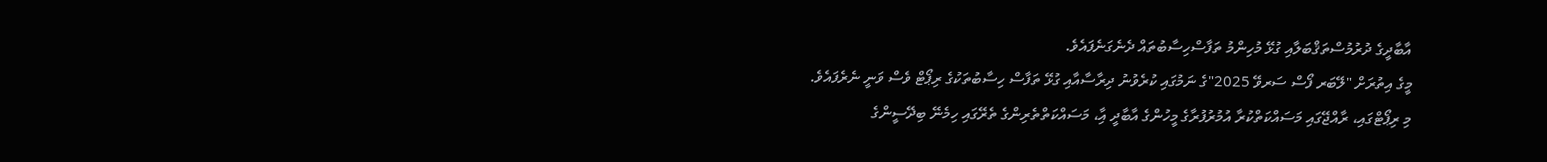އާބާދީގެ ދުރުމުސްތަޤްބަލާއި ގުޅޭ މުހިންމު ތަފާސްހިސާބުތައް ދެނެގަނެފައެވެ.
މީގެ އިތުރަށް "ލޭބަރ ފޯސް ސަރވޭ 2025"ގެ ނަމުގައި ކުރެވުނު ދިރާސާއާއި ގުޅޭ ތަފާސް ހިސާބުތަކުގެ ރިޕޯޓް ވެސް ވަނީ ނެރެފައެވެ.
މި ރިޕޯޓްގައި، ރާއްޖޭގައި މަސައްކަތްކުރާ އުމުރުފުރާގެ މީހުންގެ އާބާދީ އާި، މަސައްކަތްތެރިންގެ ތެރޭގައި ހިމެނޭ ބިދޭސީންގެ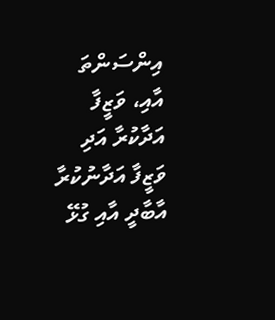އިންސަންތަ އާއި، ވަޒީފާ އަދާކުރާ އަދި ވަޒީފާ އަދާނުކުރާ އާބާދީ އާއި ގުޅޭ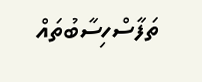ތަފާސްހިސާބުތައް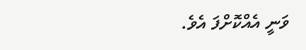ވަނީ އެއްކޮށްފަ އެވެ.